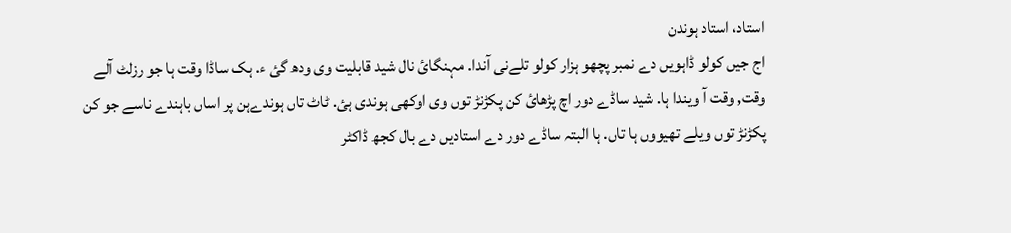استاد، استاد ہوندن
اج جیں کولو ڈاہویں دے نمبر پچھو ہزار کولو تلےنی آندا. مہنگائ نال شید قابلیت وی ودھ گئ ء. ہک ساڈا وقت ہا جو رزلٹ آلے وقت, وقت آ ویندا ہا. شید ساڈے دور اچ پڑھائ کن پکڑنڑ توں وی اوکھی ہوندی ہئ. ٹاٹ تاں ہوندےہن پر اساں باہندے ناسے جو کن پکڑنڑ توں ویلے تھیووں ہا تاں. ہا البتہ ساڈے دور دے استادیں دے بال کجھ ڈاکٹر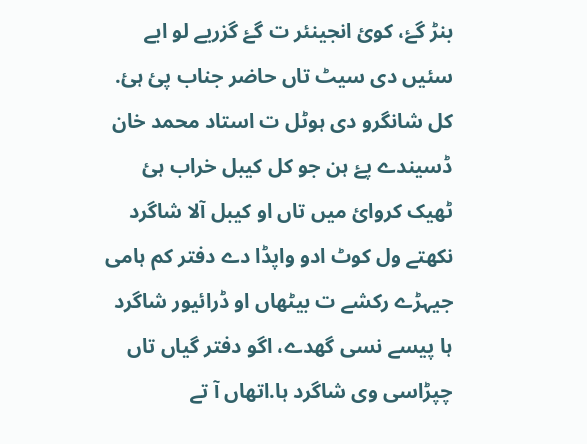بنڑ گۓ، کوئ انجینئر ت گۓ گزریے لو ابے سئیں دی سیٹ تاں حاضر جناب پئ ہئ. کل شانگرو دی ہوٹل ت استاد محمد خان ڈسیندے پۓ ہن جو کل کیبل خراب ہئ ٹھیک کروائ میں تاں او کیبل آلا شاگرد نکھتے ول کوٹ ادو واپڈا دے دفتر کم ہامی جیہڑے رکشے ت بیٹھاں او ڈرائیور شاگرد ہا پیسے نسی گھدے، اگو دفتر گیاں تاں چپڑاسی وی شاگرد ہا.اتھاں آ تے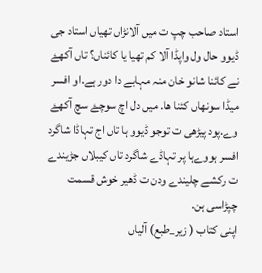استاد صاحب چپ ت میں آلانڑاں تھیاں استاد جی ڈیوو حال ول واپڈا آلا کم تھیا یا کائناں؟ تاں آکھۓ نے کائنا شانو خان منہ مہابے دا دور ہے.او افسر میڈا سونهاں کئنا ها. میں دل اچ سوچۓ سچ آکھۓ وے.پود پیڑھی ت توجو ڈیوو ہا تاں اج تہاڈا شاگرد افسر ہووےہا پر تہاڈے شاگرد تاں کیبلاں جڑیندے ت رکشے چلیندے ودن ت ڈھیر خوش قسمت چپڑاسی ہن.
اپنی کتاب ( زیر_طبع) آلیاں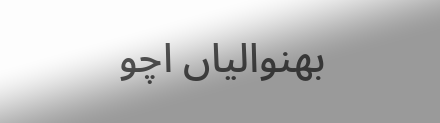بھنوالیاں اچو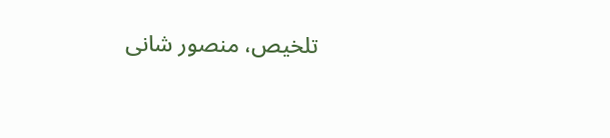تلخیص، منصور شانی